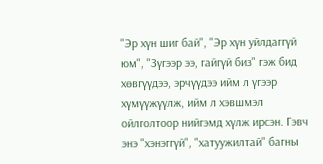"Эр хүн шиг бай", "Эр хүн уйлдаггүй юм", "Зүгээр ээ, гайгүй биз" гэж бид хөвгүүдээ, эрчүүдээ ийм л үгээр хүмүүжүүлж, ийм л хэвшмэл ойлголтоор нийгэмд хүлж ирсэн. Гэвч энэ "хэнэггүй", "хатуужилтай" багны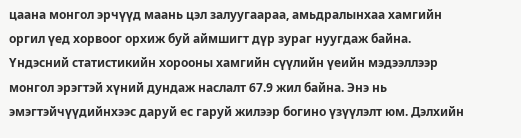цаана монгол эрчүүд маань цэл залуугаараа, амьдралынхаа хамгийн оргил үед хорвоог орхиж буй аймшигт дүр зураг нуугдаж байна.
Үндэсний статистикийн хорооны хамгийн сүүлийн үеийн мэдээллээр монгол эрэгтэй хүний дундаж наслалт 67.9 жил байна. Энэ нь эмэгтэйчүүдийнхээс даруй ес гаруй жилээр богино үзүүлэлт юм. Дэлхийн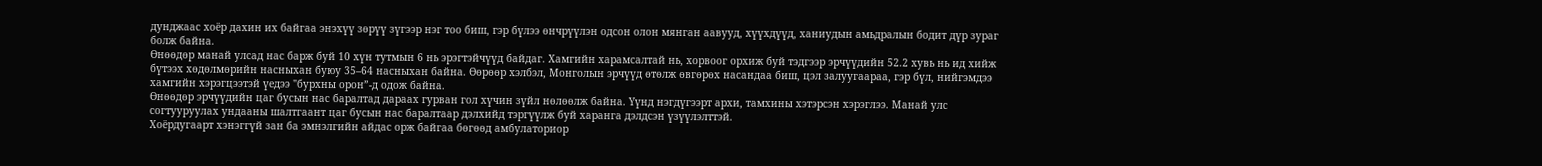дунджаас хоёр дахин их байгаа энэхүү зөрүү зүгээр нэг тоо биш, гэр бүлээ өнчрүүлэн одсон олон мянган аавууд, хүүхдүүд, ханиудын амьдралын бодит дүр зураг болж байна.
Өнөөдөр манай улсад нас барж буй 10 хүн тутмын 6 нь эрэгтэйчүүд байдаг. Хамгийн харамсалтай нь, хорвоог орхиж буй тэдгээр эрчүүдийн 52.2 хувь нь ид хийж бүтээх хөдөлмөрийн насныхан буюу 35–64 насныхан байна. Өөрөөр хэлбэл, Монголын эрчүүд өтөлж өвгөрөх насандаа биш, цэл залуугаараа, гэр бүл, нийгэмдээ хамгийн хэрэгцээтэй үедээ "бурхны орон”-д одож байна.
Өнөөдөр эрчүүдийн цаг бусын нас баралтад дараах гурван гол хүчин зүйл нөлөөлж байна. Үүнд нэгдүгээрт архи, тамхины хэтэрсэн хэрэглээ. Манай улс согтууруулах ундааны шалтгаант цаг бусын нас баралтаар дэлхийд тэргүүлж буй харанга дэлдсэн үзүүлэлттэй.
Хоёрдугаарт хэнэггүй зан ба эмнэлгийн айдас орж байгаа бөгөөд амбулаториор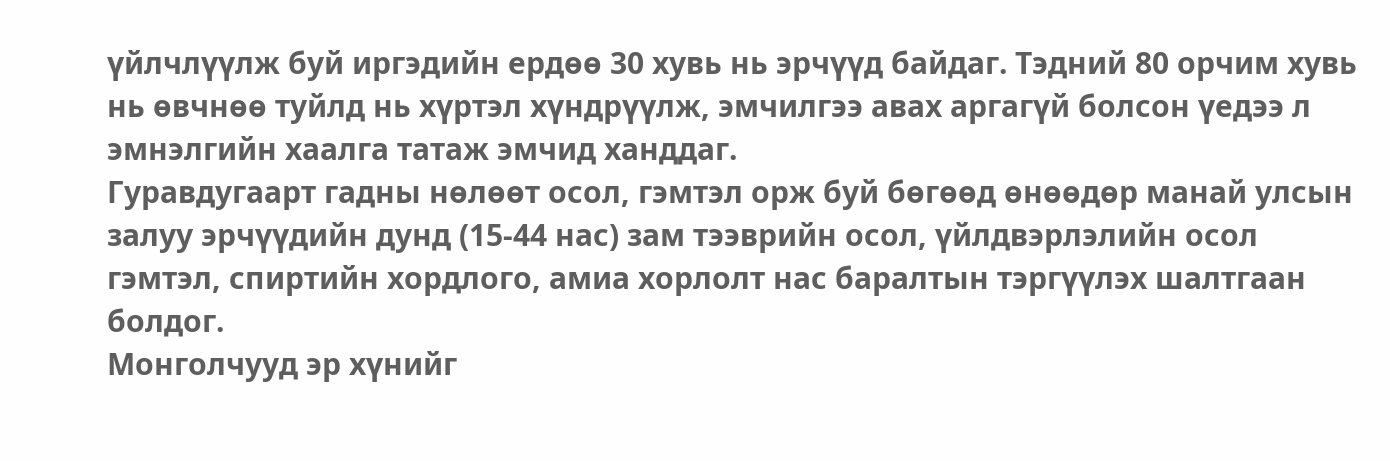үйлчлүүлж буй иргэдийн ердөө 30 хувь нь эрчүүд байдаг. Тэдний 80 орчим хувь нь өвчнөө туйлд нь хүртэл хүндрүүлж, эмчилгээ авах аргагүй болсон үедээ л эмнэлгийн хаалга татаж эмчид ханддаг.
Гуравдугаарт гадны нөлөөт осол, гэмтэл орж буй бөгөөд өнөөдөр манай улсын залуу эрчүүдийн дунд (15-44 нас) зам тээврийн осол, үйлдвэрлэлийн осол гэмтэл, спиртийн хордлого, амиа хорлолт нас баралтын тэргүүлэх шалтгаан болдог.
Монголчууд эр хүнийг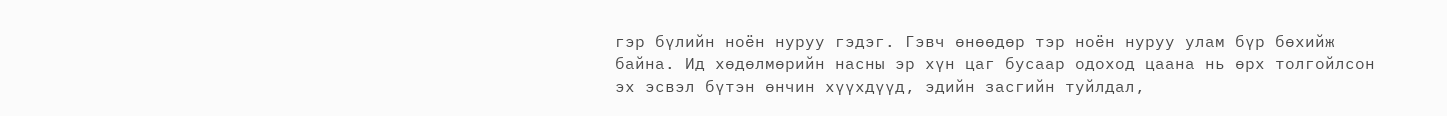гэр бүлийн ноён нуруу гэдэг. Гэвч өнөөдөр тэр ноён нуруу улам бүр бөхийж байна. Ид хөдөлмөрийн насны эр хүн цаг бусаар одоход цаана нь өрх толгойлсон эх эсвэл бүтэн өнчин хүүхдүүд, эдийн засгийн туйлдал,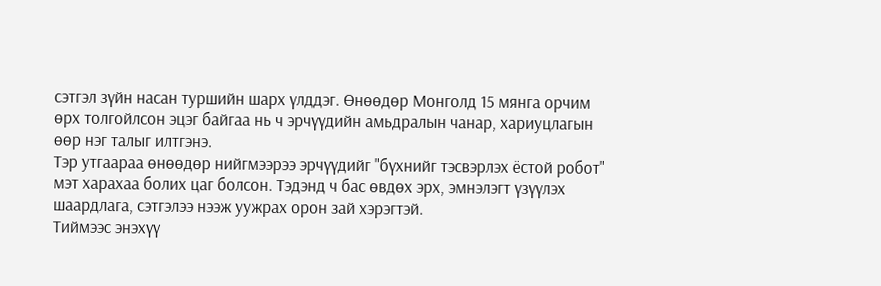сэтгэл зүйн насан туршийн шарх үлддэг. Өнөөдөр Монголд 15 мянга орчим өрх толгойлсон эцэг байгаа нь ч эрчүүдийн амьдралын чанар, хариуцлагын өөр нэг талыг илтгэнэ.
Тэр утгаараа өнөөдөр нийгмээрээ эрчүүдийг "бүхнийг тэсвэрлэх ёстой робот" мэт харахаа болих цаг болсон. Тэдэнд ч бас өвдөх эрх, эмнэлэгт үзүүлэх шаардлага, сэтгэлээ нээж уужрах орон зай хэрэгтэй.
Тиймээс энэхүү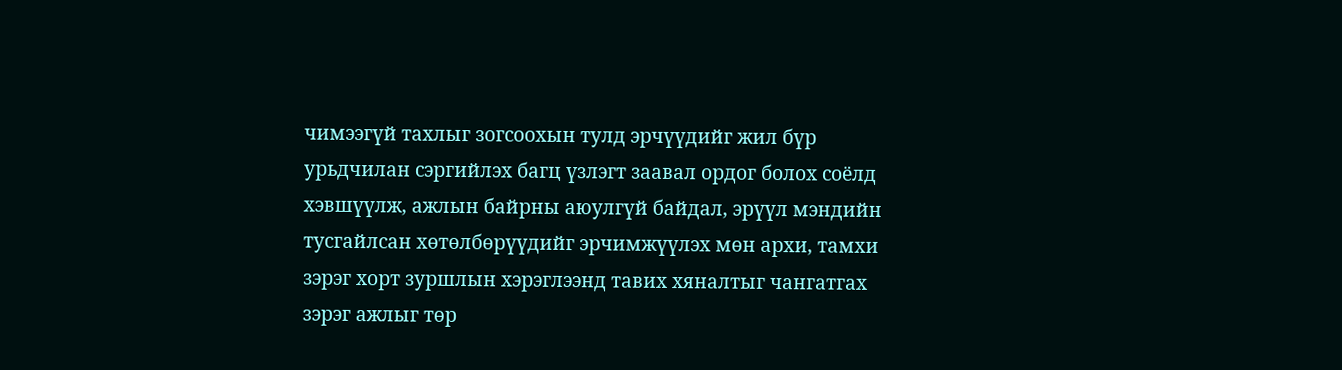чимээгүй тахлыг зогсоохын тулд эрчүүдийг жил бүр урьдчилан сэргийлэх багц үзлэгт заавал ордог болох соёлд хэвшүүлж, ажлын байрны аюулгүй байдал, эрүүл мэндийн тусгайлсан хөтөлбөрүүдийг эрчимжүүлэх мөн архи, тамхи зэрэг хорт зуршлын хэрэглээнд тавих хяналтыг чангатгах зэрэг ажлыг төр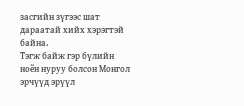засгийн зүгээс шат дараатай хийх хэрэгтэй байна.
Тэгж байж гэр бүлийн ноён нуруу болсон Монгол эрчүүд эрүүл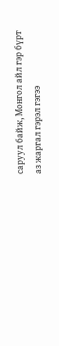саруул байж, Монгол айл гэр бүрт аз жаргал гэрэл гэгээ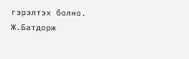гэрэлтэх болно.
Ж.Батдорж